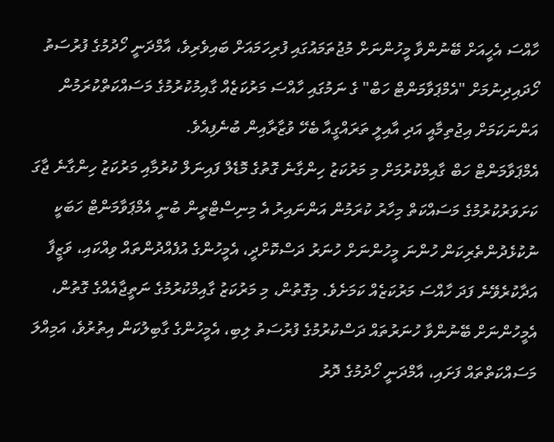ހާއްސަ އެހީއަށް ބޭނުންވާ މީހުންނަށް މުޖުތަމައުގައި ފުރިހަމައަށް ބައިވެރިވެ، އާމްދަނީ ހޯދުމުގެ ފުރުސަތު ހޯދައިދިނުމަށް "އެމްޕަވާމަންޓް ހަބް" ގެ ނަމުގައި ހާއްސަ މަރުކަޒެއް ގާއިމުކުރުމުގެ މަސައްކަތްކުރަމުން އަންނަކަމަށް އިޖުތިމާއީ އަދި އާއިލީ ތަރައްގީއާ ބެހޭ ވުޒާރާއިން ބުނެފިއެވެ.
އެމްޕަވާމަންޓް ހަބް ގާއިމްކުރުމަށް މި މަރުކަޒު ހިންގާނެ ގޮތުގެ މޮޑެލް ފައިނަލް ކުރުމާއި މަރުކަޒު ހިންގާނެ ޖާގަ ކަށަވަރުކުރުމުގެ މަސައްކަތް މިހާރު ކުރަމުން އަންނައިރު އެ މިނިސްޓްރީން ބުނީ އެމްޕަވާމަންޓް ހަބަކީ ނުކުޅެދުންތެރިކަން ހުންނަ މީހުންނަށް ހުނަރު ދަސްކޮށްދީ، އެމީހުންގެ އުފެއްދުންތައް ވިއްކައި، ވަޒީފާ އަދާކުރެވޭނެ ފަދަ ހާއްސަ މަރުކަޒެއް ކަމަށެވެ. މިގޮތުން، މި މަރުކަޒު ގާއިމްކުރުމުގެ ނަތީޖާއެއްގެ ގޮތުން، އެމީހުންނަށް ބޭނުންވާ ހުނަރުތައް ދަސްކުރުމުގެ ފުރުސަތު ލިބި، އެމީހުންގެ ގާބިލުކަން އިތުރުވެ، އަމިއްލަ މަސައްކަތްތައް ފަށައި، އާމްދަނީ ހޯދުމުގެ ދޮރު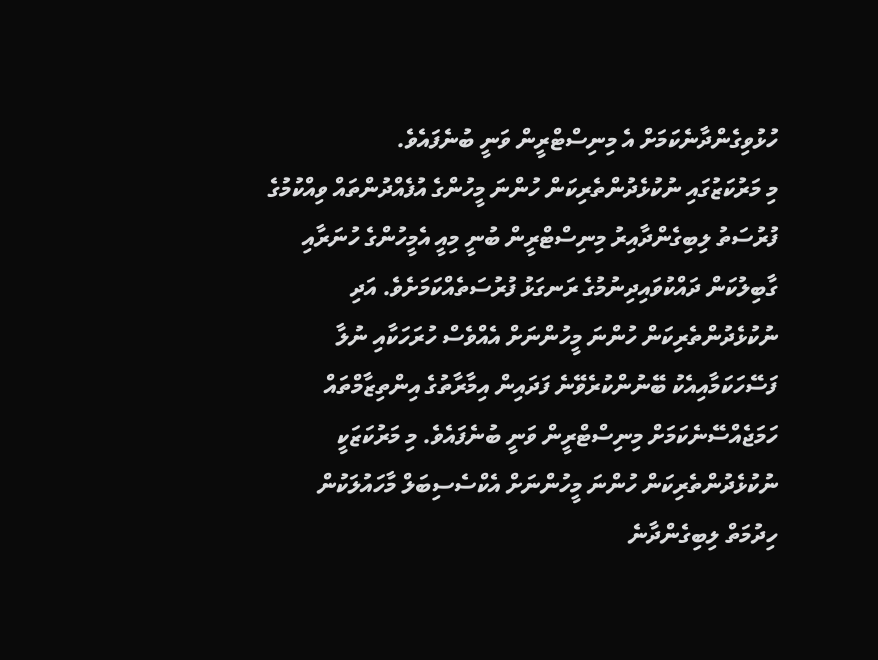ހުޅުވިގެންދާނެކަމަށް އެ މިނިސްޓްރީން ވަނީ ބުނެފައެވެ.
މި މަރުކަޒުގައި ނުކުޅެދުންތެރިކަން ހުންނަ މީހުންގެ އުފެއްދުންތައް ވިއްކުމުގެ ފުރުސަތު ލިބިގެންދާއިރު މިނިސްޓްރީން ބުނީ މިއީ އެމީހުންގެ ހުނަރާއި ގާބިލުކަން ދައްކުވައިދިނުމުގެ ރަނގަޅު ފުރުސަތެއްކަމަށެވެ. އަދި ނުކުޅެދުންތެރިކަން ހުންނަ މީހުންނަށް އެއްވެސް ހުރަހަކާއި ނުލާ ފަސޭހަކަމާއިއެކު ބޭނުންކުރެވޭނެ ފަދައިން އިމާރާތުގެ އިންތިޒާމްތައް ހަމަޖެއްސޭނެކަމަށް މިނިސްޓްރީން ވަނީ ބުނެފައެވެ. މި މަރުކަޒަކީ ނުކުޅެދުންތެރިކަން ހުންނަ މީހުންނަށް އެކްސެސިބަލް މާހައުލަކުން ހިދުމަތް ލިބިގެންދާނެ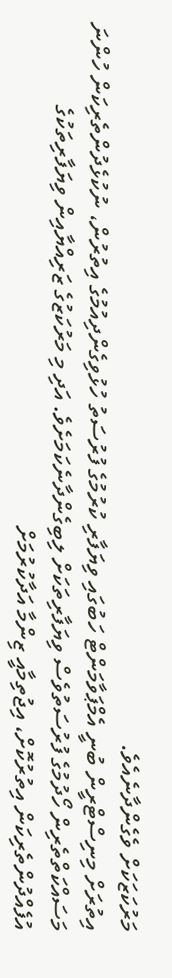މަރުކަޒަކަށް ވެގެންދާނެއެވެ.
އިތުރަށް މިނިސްޓްރީން ބުނީ އެމްޕަވާމަންޓް ހަބުގައި ވިޔަފާރި ކުރުމުގެ ފުރުސަތު ހުޅުވިގެންދިއުމުގެ އިތުރުން، ނުކުޅެދުންތެރިކަން ހުންނަ މަސައްކަތްތެރިން ހޯދުމުގެ ފުރުސަތުވެސް ވިޔަފާރިތަކަށް ލިބިގެންދާނެކަމަށެވެ. އަދި މި މަރުކަޒުގެ ޒަރިއްޔާއިން ވިޔަފާރިތަކުގެ އުފެއްދުންތެރިކަން އިތުރުކޮށް، އިޖުތިމާއީ ޒިންމާ އަދާކުރުމަށް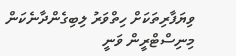ވިޔަފާރިތަކަށް ހިތްވަރު ލިބިގެންދާނެކަން މިނިސްޓްރީން ވަނީ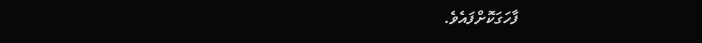ފާހަގަކޮށްފައެވެ.